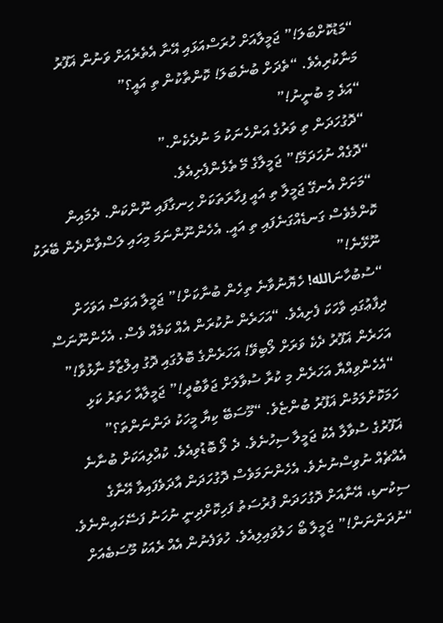“މަޑުކޮށްބަލަ!” ޖަމީލާއަށް ހުރަސްއަޅައި އޭނާ އެތެރެއަށް ވަނުން ޣަފޫރު މަނާކުރިއެވެ. “ތެދަށް ބުނެބަލަ! ކޮންތާކުން ތި އައީ؟”
“އަޅެ މި ބުނީނު!”
“ދޮގުހަދަން ތި ވަރުގެ އަންހެނަކު މަ ނުދެކެން.”
“ދޮގެއް ނުހަދަމޭ!” ޖަމީލާގެ މޭ ތެޅެންފެށިއެވެ.
“މަށަށް އެނގޭ ޖަމީލާ ތި އައީ ފިހާރަތަކަށް ހިނގާފައި ނޫންކަން. ދެމައިން ކޮންމެވެސް ގަނޑެއްގަނެފައި ތި އައީ. އެހެންނޫންނަމަ މިހައި ލަސްވާންދެން ބޭރަކު ނޫޅޭނެ!”
“ސުބުހާނަالله! ހެޔޮނުވާނެ ތިހެން ބުނާކަށް!” ޖަމީލާ އަވަސް އަވަހަށް ދިފާޢުގައި ވާހަކަ ފެށިއެވެ. “އަހަރެން ނުކުރަން އެއް ކަމެއް ވެސް. އެހެންނޫނަސް އަހަރެން ޣަފޫރު ދެކެ ވަރަށް ލޯބިވޭ! އަހަރެންގެ ބޮލުގައި ދޮގު އިލްޒާމު ނާޅުވާ!”
“އެހެންވިއްޔާ އަހަރެން މި ކުރާ ސުވާލަށް ޖަވާބުދީ!” ޖަމީލާއާ ހަތަރު ކަޅި ހަމަކޮށްލަމުން ޣަފޫރު ބުންޏެވެ. “މޫސަބޭ ކިޔާ މީހަކު ދަންނަންތަ؟”
ޣަފޫރުގެ ސުވާލާ އެކު ޖަމީލާ ސިހުނެވެ. ދެ ލޯ ބޮޑުވިއެވެ. ކުއްލިއަކަށް ބުނާނެ އެއްޗެއް ނުވިސްނުނެވެ. އެހެންނަމަވެސް ދޮގުހަދަން އާދަވެފައިވާ އޭނާގެ ސިކުނޑި، އޭނާއަށް ދޮގުހަދަން ފުރުސަތު ފަހިކޮށްދިނީ ނުހަނު ފަސޭހައިންނެވެ.
“ނުދަންނަން!” ޖަމީލާ ބޯ ހަލުވައިލިއެވެ. ހުވަފެނުން އެއް ރެއަކު މޫސަބެއަށް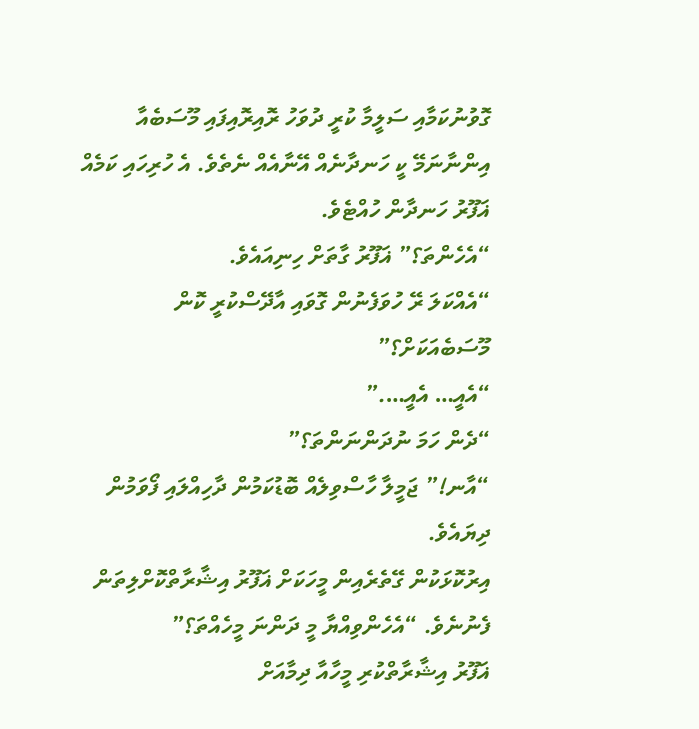ގޮވުނުކަމާއި ސަލީމާ ކުރީ ދުވަހު ރޮއިރޮއިފައި މޫސަބެއާ އިންނާނަމޭ ކީ ހަނދާނެއް އޭނާއެއް ނެތެވެ. އެ ހުރިހައި ކަމެއް ޣަފޫރު ހަނދާން ހުއްޓެވެ.
“އެހެންތަ؟” ޣަފޫރު ގާތަށް ހިނިއައެވެ.
“އެއްކަލަ ރޭ ހުވަފެނުން ގޮވައި އާދޭސްކުރީ ކޮން މޫސަބެއަކަށް؟”
“އެއީ… އެއީ….”
“ދެން ހަމަ ނުދަންނަންތަ؟”
“އާނ!” ޖަމީލާ ހާސްވިލެއް ބޮޑުކަމުން ދާހިއްލައި ފޯވަމުން ދިޔައެވެ.
އިރުކޮޅަކުން ގޭތެރެއިން މީހަކަށް ޣަފޫރު އިޝާރާތްކޮށްލިތަން ފެނުނެވެ. “އެހެންވިއްޔާ މީ ދަންނަ މީހެއްތަ؟”
ޣަފޫރު އިޝާރާތްކުރި މީހާއާ ދިމާއަށް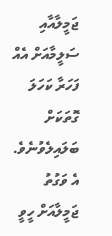ޖަމީލާއާއި ސަލީމާއަށް އެއް ފަހަރާ ކަހަލަ ގޮތަކަށް ބަލައިލެވުނެވެ. އެ ވަގުތު ޖަމީލާއަށް ހީވީ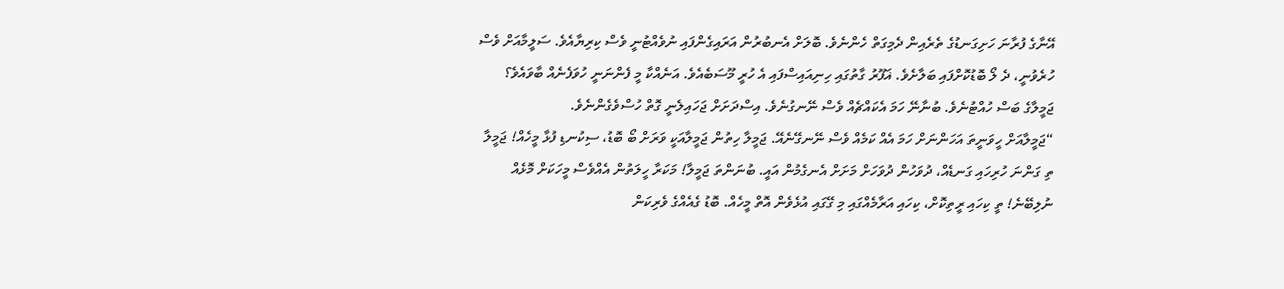އޭނާގެ ފުރާނަ ހަށިގަނޑުގެ ތެރެއިން ދެމިގަތް ހެންނެވެ. ބޮލަށް އެނބުރުން އަރައިގެންފައި ނުވެއްޓުނީ ވެސް ކިރިޔާއެވެ. ސަލީމާއަށް ވެސް ހުރެވުނީ، ދެ ލޯ ބޮޑުކޮށްފައި ބަލާށެވެ. ޣަފޫރު ގާތުގައި ހިނިއައިސްފައި އެ ހުރީ މޫސަބެއެވެ. އަނެއްކާ މީ ފެންނަނީ ހުވަފެނެއް ބާވައެވެ؟ ޖަމީލާގެ ބަސް ހުއްޓުނެވެ. ބުނާނޭ ހަމަ އެކައްޗެއް ވެސް ނޭނގުނެވެ. އިސްދަށަށް ޖަހައިލެނީ ގޮތް ހުސްވެގެންނެވެ.
“ޖަމީލާއަށް ހީވަނީތަ އަހަންނަށް ހަމަ އެއް ކަމެއް ވެސް ނޭނގޭނެއޭ. ޖަމީލާ ހިތުން ޖަމީލާއަކީ ވަރަށް ބޯ ބޮޑު، ސިކުނޑި ފުޅާ މީހެއް! ޖަމީލާ ތި ގަންނަ ހުރިހައި ގަނޑެއް، ދުވަހުން ދުވަހަށް މަށަށް އެނގެމުން އައީ. ބުނަންތަ ޖަމީލާ! މަކަރާ ހީލަތުން އެއްވެސް މީހަކަށް މޮޅެއް ނުލިބޭނެ! ތީ ކިހައި ރީތިކޮށް، ކިހައި އަރާމެއްގައި މި ގޭގައި އުޅެވެން އޮތް މީހެއް. ބޮޑު ގެއެއްގެ ވެރިކަން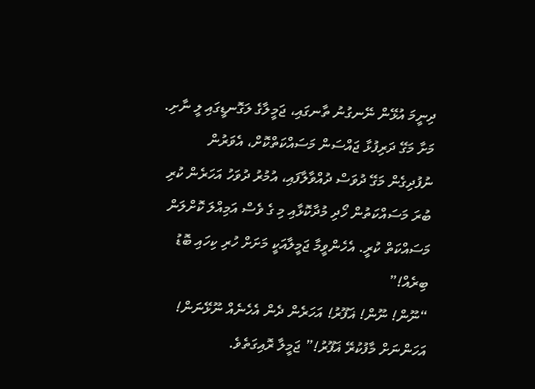ދިނީމަ އުޅޭން ނޭނގުނު ތާނގައި، ޖަމީލާގެ ލަގޮނޑީގައި ލީ ނާށި. މަށާ މަގޭ ދަރިފުޅާ ޖައްސަން މަސައްކަތްކޮށް، އެވަރުން ނުފުދިގެން މަގޭ ދުވަސް ދުއްވާލާފައި، އުމުރު ދުވަހު އަހަރެން ކުރި ބުރަ މަސައްކަތުން ހޯދި މުދާކޮޅާއި މި ގެ ވެސް އަމިއްލަ ކޮށްލަން މަސައްކަތް ކުރީ. އެހެންވީމާ ޖަމީލާއަކީ މަށަށް ހުރި ކިހައި ބޮޑު ބިރެއް!”
“ނޫން! ނޫން! ޣަފޫރު! އަހަރެން ދެން އެހެނެއް ނޫޅޭނަން! އަހަންނަށް މާފުކުރޭ ޣަފޫރު!” ޖަމީލާ ރޮއިގަތެވެ.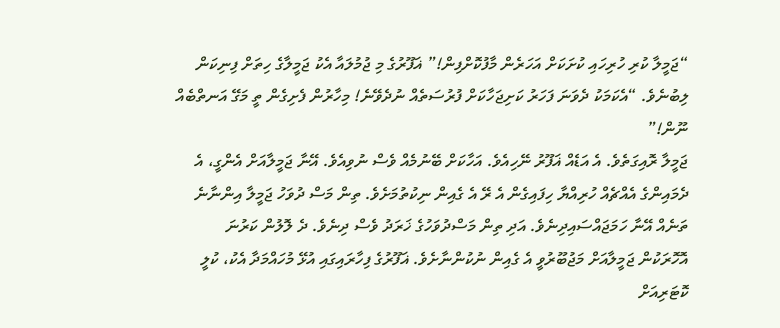“ޖަމީލާ ކުރި ހުރިހައި ކުށަކަށް އަހަރެން މާފުކޮށްފިން!” ޣަފޫރުގެ މި ޖުމުލައާ އެކު ޖަމީލާގެ ހިތަށް ފިނިކަން ލިބުނެވެ. “އެކަމަކު ދެވަނަ ފަހަރު ކަށިޖަހާކަށް ފުރުސަތެއް ނުދެވޭނެ! މިހާރުން ފެށިގެން ތީ މަގޭ އަނތްބެއް ނޫން!”
ޖަމީލާ ރޮއިގަތެވެ. އެ އަޑެއް ޣަފޫރު ނޭހިއެވެ. އަހާކަށް ބޭނުމެއް ވެސް ނުވިއެވެ. އޭނާ ޖަމީލާއަށް އެންގީ، އެ ދެމައިންގެ އެއްޗެއް ހުރިއްޔާ ހިފައިގެން އެ ރޭ އެ ގެއިން ނިކުތުމަށެވެ. ތިން މަސް ދުވަހު ޖަމީލާ އިންނާނެ ތަނެއް އޭނާ ހަމަޖައްސައިދިނެވެ. އަދި ތިން މަސްދުވަހުގެ ޚަރަދު ވެސް ދިނެވެ. ދެ ލޮލުން ކަރުނަ އޮހޮރަކުން ޖަމީލާއަށް މަޖުބޫރުވީ އެ ގެއިން ނުކުންނާށެވެ. ޣަފޫރުގެ ފިހާރައިގައި އުޅޭ މުހައްމަދާ އެކު، ކުލީ ކޮޓަރިއަށް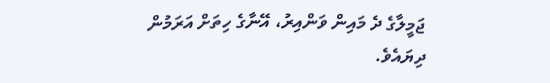ޖަމީލާގެ ދެ މައިން ވަންއިރު، އޭނާގެ ހިތަށް އަރަމުން ދިޔައެވެ.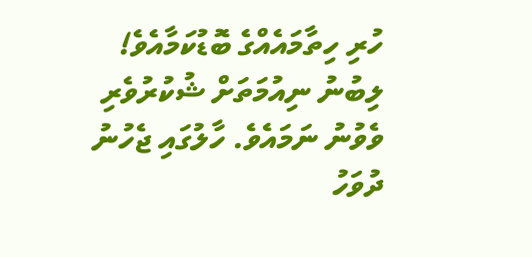ހުރި ހިތާމައެއްގެ ބޮޑުކަމާއެވެ! ލިބުނު ނިއުމަތަށް ޝުކުރުވެރި ވެވުނު ނަމައެވެ. ހާލުގައި ޖެހުނު ދުވަހު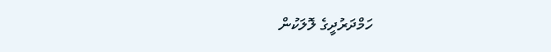ހަމްދަރުދީގެ ލޮލަކުން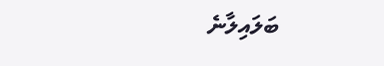ބަލައިލާނެ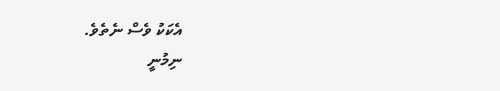އެކަކު ވެސް ނެތެވެ.
ނިމުނީ